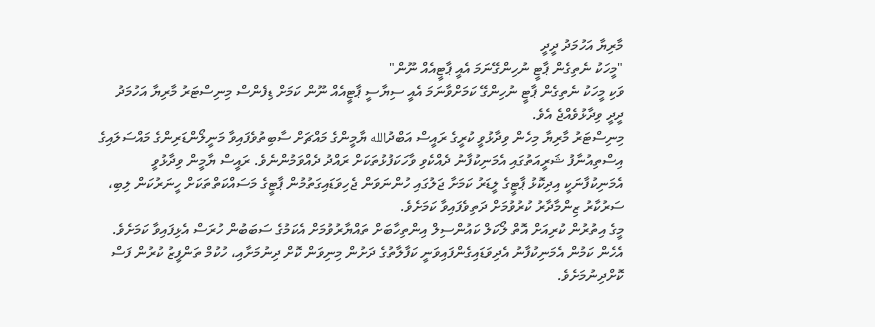މާރިޔާ އަހުމަދު ދީދީ
"މީހަކު ނެތިގެން ޕާޓީ ނުހިންގޭނަމަ އެއީ ޕާޓީއެއް ނޫން"
ވަކި މީހަކު ނެތިގެން ޕާޓީ ނުހިންގޭ ކަމަށްވާނަމަ އެއީ ސިޔާސީ ޕާޓީއެއް ނޫން ކަމަށް ޑިފެންސް މިނިސްޓަރު މާރިޔާ އަހުމަދު ދީދީ ވިދާޅުވެއްޖެ އެވެ.
މިނިސްޓަރު މާރިޔާ މިހެން ވިދާޅުވީ ކުރީގެ ރައީސް އަބްދުالله ޔާމީންގެ މައްޗަށް ސާބިތުވެފައިވާ މަނީލޯންޑަރިންގެ މައްސަލައިގެ އިސްތިއުނާފު ޝަރީއަތުގައި އެމަނިކުފާނު ދެއްކެވި ވާހަކަފުޅުތަކަށް ރައްދު ދެއްވަމުންނެވެ. ރައީސް ޔާމީން ވިދާޅުވީ އެމަނިކުފާނަކީ އިދިކޮޅު ޕާޓީގެ ލީޑަރު ކަމަށާ ޖަލުގައި ހުންނަވަން ޖެހިވަޑައިގަތުމުން ޕާޓީގެ މަސައްކަތްތަކަށް ހީނަރުކަން ލިބި، ސަރުކާރު ޒިންމާދާރު ކުރުވުމަށް ދަތިވެފައިވާ ކަމަށެވެ.
މީގެ އިތުރުން ކުރިއަށް އޮތް ލޯކަލް ކައުންސިލް އިންތިހާބަށް ތައްޔާރުވުމަށް އެކަމުގެ ސަބަބުން ހުރަސް އެޅިފައިވާ ކަމަށެވެ. އެހެން ކަމުން އެމަނިކުފާނު އެދިވަޑައިގެންފައިވަނީ ކަފާލާތުގެ ދަށުން މިނިވަން ކޮށް ދިނުމަށާއި، ހުކުމް ތަންފީޒު ކުރުން ފަސް ކޮށްދިނުމަށެވެ.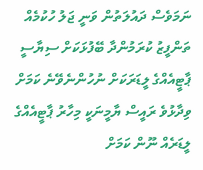ނަމަވެސް ދައުލަތުން ވަނީ ޖަލު ހުކުމެއް ތަންފީޒު ކުރަމުންދާ ބޭފުޅަކަށް ސިޔާސީ ޕާޓީއެއްގެ ލީޑަރަކަށް ނުހުންނެވޭނެ ކަމަށް ވިދާޅުވެ ރައީސް ޔާމީނަކީ މިހާރު ޕާޓީއެއްގެ ލީޑަރެއް ނޫން ކަމަށް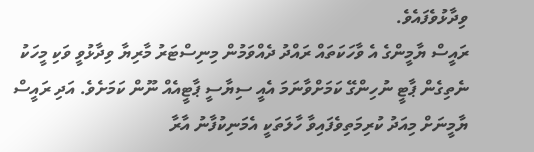ވިދާޅުވެފައެވެ.
ރައީސް ޔާމީންގެ އެ ވާހަކަތައް ރައްދު ދެއްވަމުން މިނިސްޓަރު މާރިޔާ ވިދާޅުވީ ވަކި މީހަކު ނެތިގެން ޕާޓީ ނުހިންގޭ ކަމަށްވާނަމަ އެއީ ސިޔާސީ ޕާޓީއެއް ނޫން ކަމަށެވެ. އަދި ރައީސް ޔާމީނަށް މިއަދު ކުރިމަތިވެފައިވާ ހާލަތަކީ އެމަނިކުފާނު އާރާ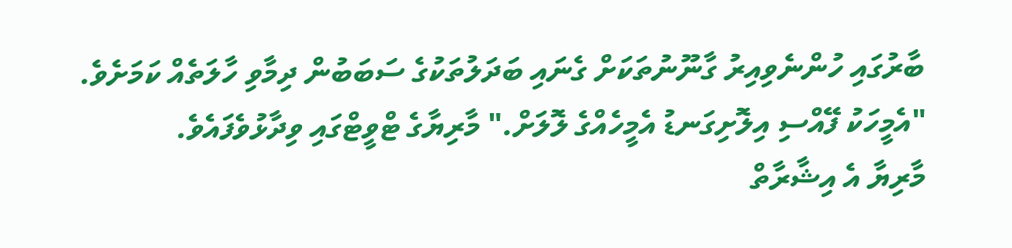ބާރުގައި ހުންނެވިއިރު ގާނޫނުތަކަށް ގެނައި ބަދަލުތަކުގެ ސަބަބުން ދިމާވި ހާލަތެއް ކަމަށެވެ.
"އެމީހަކު ފޭއްސި އިލޮށިގަނޑު އެމީހެއްގެ ލޮލަށް." މާރިޔާގެ ޓްވީޓްގައި ވިދާޅުވެފައެވެ.
މާރިޔާ އެ އިޝާރާތް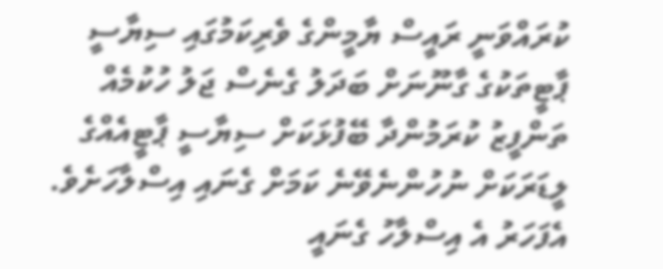ކުރައްވަނީ ރައީސް ޔާމީންގެ ވެރިކަމުގައި ސިޔާސީ ޕާޓީތަކުގެ ގާނޫނަށް ބަދަލު ގެނެސް ޖަލު ހުކުމެއް ތަންފީޒު ކުރަމުންދާ ބޭފުޅަކަށް ސިޔާސީ ޕާޓީއެއްގެ ލީޑަރަކަށް ނުހުންނެވޭނެ ކަމަށް ގެނައި އިސްލާހަށެވެ. އެފަހަރު އެ އިސްލާހު ގެނައީ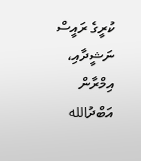ކުރީގެ ރައީސް ނަޝީދާއި، އިމްރާން އަބްދުالله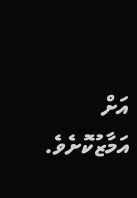އަށް އަމާޒުކޮށެވެ.